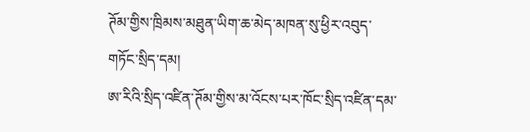ཊོམ་གྱིས་ཁྲིམས་མཐུན་ཡིག་ཆ་མེད་མཁན་སུ་ཕྱིར་འབུད་གཏོང་སྲིད་དམ།
ཨ་རིའི་སྲིད་འཛིན་ཊོམ་གྱིས་མ་འོངས་པར་ཁོང་སྲིད་འཛིན་དམ་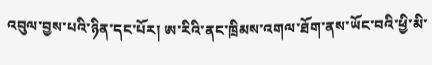འབུལ་བྱས་པའི་ཉིན་དང་པོར། ཨ་རིའི་ནང་ཁྲིམས་འགལ་ཐོག་ནས་ཡོང་བའི་ཕྱི་མི་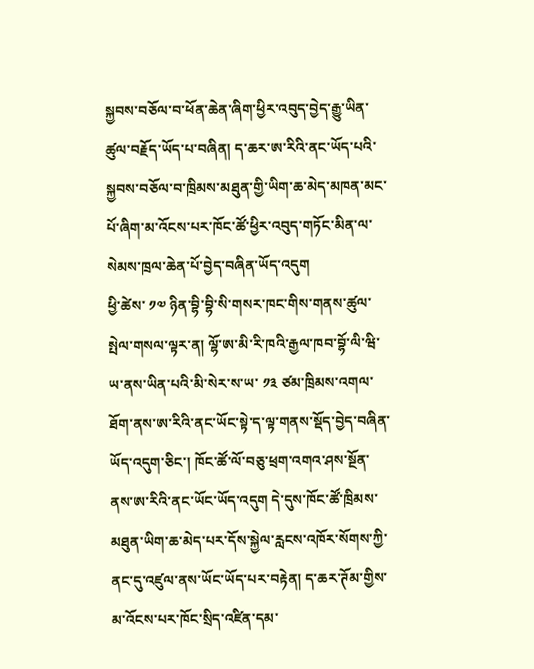སྐྱབས་བཅོལ་བ་ཕོན་ཆེན་ཞིག་ཕྱིར་འབུད་བྱེད་རྒྱུ་ཡིན་ཚུལ་བརྗོད་ཡོད་པ་བཞིན། ད་ཆར་ཨ་རིའི་ནང་ཡོད་པའི་སྐྱབས་བཅོལ་བ་ཁྲིམས་མཐུན་གྱི་ཡིག་ཆ་མེད་མཁན་མང་པོ་ཞིག་མ་འོངས་པར་ཁོང་ཚོ་ཕྱིར་འབུད་གཏོང་མིན་ལ་སེམས་ཁྲལ་ཆེན་པོ་བྱེད་བཞིན་ཡོད་འདུག
ཕྱི་ཚེས་ ༡༧ ཉིན་བྷི་བྷི་སི་གསར་ཁང་གིས་གནས་ཚུལ་སྤེལ་གསལ་ལྟར་ན། ལྷོ་ཨ་མི་རི་ཁའི་རྒྱལ་ཁབ་བྷོ་ལི་ཝི་ཡ་ནས་ཡིན་པའི་མི་སེར་ས་ཡ་ ༡༣ ཙམ་ཁྲིམས་འགལ་ཐོག་ནས་ཨ་རིའི་ནང་ཡོང་སྟེ་ད་ལྟ་གནས་སྡོད་བྱེད་བཞིན་ཡོད་འདུག་ཅིང་། ཁོང་ཚོ་ལོ་བཅུ་ཕྲག་འགའ་ཤས་སྔོན་ནས་ཨ་རིའི་ནང་ཡོང་ཡོད་འདུག དེ་དུས་ཁོང་ཚོ་ཁྲིམས་མཐུན་ཡིག་ཆ་མེད་པར་དོས་སྐྱེལ་རླངས་འཁོར་སོགས་ཀྱི་ནང་དུ་འཛུལ་ནས་ཡོང་ཡོད་པར་བརྟེན། ད་ཆར་ཊོམ་གྱིས་མ་འོངས་པར་ཁོང་སྲིད་འཛིན་དམ་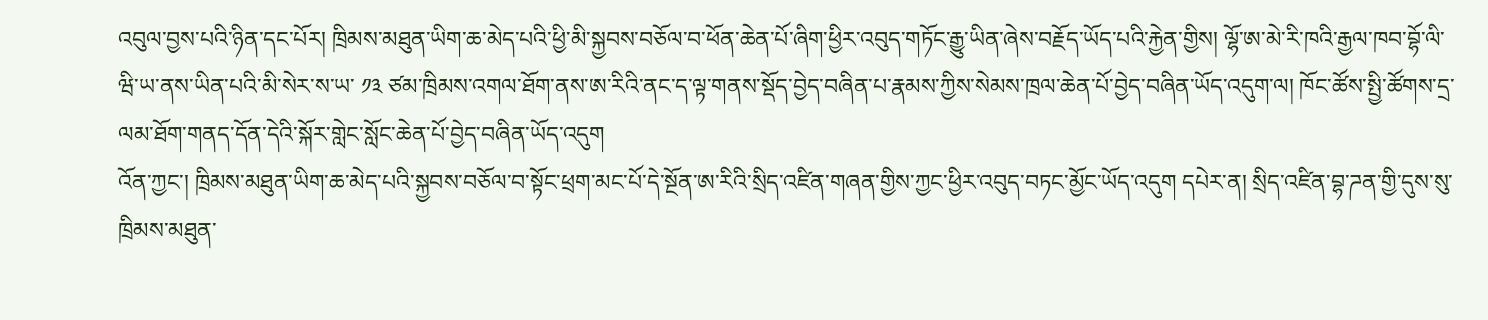འབུལ་བྱས་པའི་ཉིན་དང་པོར། ཁྲིམས་མཐུན་ཡིག་ཆ་མེད་པའི་ཕྱི་མི་སྐྱབས་བཅོལ་བ་ཕོན་ཆེན་པོ་ཞིག་ཕྱིར་འབུད་གཏོང་རྒྱུ་ཡིན་ཞེས་བརྗོད་ཡོད་པའི་རྐྱེན་གྱིས། ལྷོ་ཨ་མེ་རི་ཁའི་རྒྱལ་ཁབ་བྷོ་ལི་ཝི་ཡ་ནས་ཡིན་པའི་མི་སེར་ས་ཡ་ ༡༣ ཙམ་ཁྲིམས་འགལ་ཐོག་ནས་ཨ་རིའི་ནང་ད་ལྟ་གནས་སྡོད་བྱེད་བཞིན་པ་རྣམས་ཀྱིས་སེམས་ཁྲལ་ཆེན་པོ་བྱེད་བཞིན་ཡོད་འདུག་ལ། ཁོང་ཚོས་སྤྱི་ཚོགས་དྲ་ལམ་ཐོག་གནད་དོན་དེའི་སྐོར་གླེང་སློང་ཆེན་པོ་བྱེད་བཞིན་ཡོད་འདུག
འོན་ཀྱང་། ཁྲིམས་མཐུན་ཡིག་ཆ་མེད་པའི་སྐྱབས་བཅོལ་བ་སྟོང་ཕྲག་མང་པོ་དེ་སྔོན་ཨ་རིའི་སྲིད་འཛིན་གཞན་གྱིས་ཀྱང་ཕྱིར་འབུད་བཏང་མྱོང་ཡོད་འདུག དཔེར་ན། སྲིད་འཛིན་བྷ་ཌན་གྱི་དུས་སུ་ཁྲིམས་མཐུན་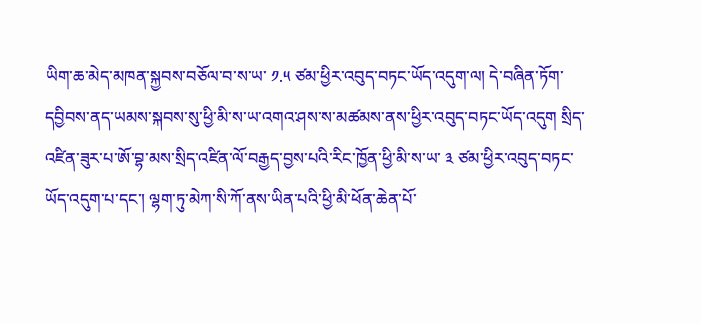ཡིག་ཆ་མེད་མཁན་སྐྱབས་བཅོལ་བ་ས་ཡ་ ༡.༥ ཙམ་ཕྱིར་འབུད་བཏང་ཡོད་འདུག་ལ། དེ་བཞིན་ཏོག་དབྱིབས་ནད་ཡམས་སྐབས་སུ་ཕྱི་མི་ས་ཡ་འགའ་ཤས་ས་མཚམས་ནས་ཕྱིར་འབུད་བཏང་ཡོད་འདུག སྲིད་འཛིན་ཟུར་པ་ཨོ་བྷ་མས་སྲིད་འཛིན་ལོ་བརྒྱད་བྱས་པའི་རིང་ཁྱོན་ཕྱི་མི་ས་ཡ་ ༣ ཙམ་ཕྱིར་འབུད་བཏང་ཡོད་འདུག་པ་དང་། ལྷག་ཏུ་མེཀ་སི་ཀོ་ནས་ཡིན་པའི་ཕྱི་མི་ཕོན་ཆེན་པོ་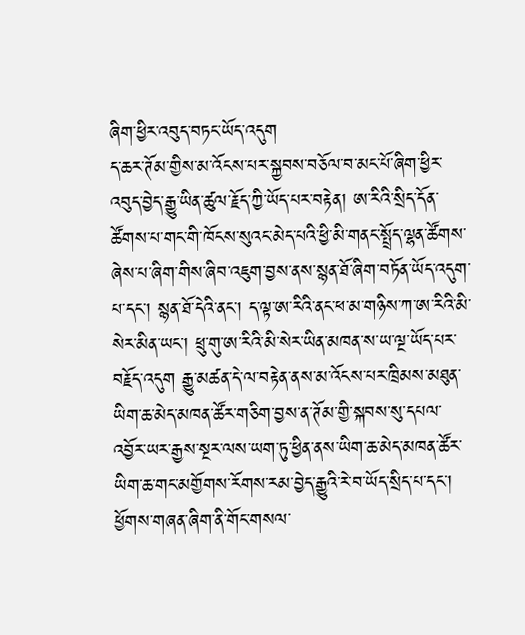ཞིག་ཕྱིར་འབུད་བཏང་ཡོད་འདུག
ད་ཆར་ཊོམ་གྱིས་མ་འོངས་པར་སྐྱབས་བཅོལ་བ་མང་པོ་ཞིག་ཕྱིར་འབུད་བྱེད་རྒྱུ་ཡིན་ཚུལ་རྗོད་ཀྱི་ཡོད་པར་བརྟེན། ཨ་རིའི་སྲིད་དོན་ཚོགས་པ་གང་གི་ཁོངས་སུའང་མེད་པའི་ཕྱི་མི་གནང་སྤྲོད་ལྷན་ཚོགས་ཞེས་པ་ཞིག་གིས་ཞིབ་འཇུག་བྱས་ནས་སྙན་ཐོ་ཞིག་བཏོན་ཡོད་འདུག་པ་དང་། སྙན་ཐོ་དེའི་ནང་། ད་ལྟ་ཨ་རིའི་ནང་ཕ་མ་གཉིས་ཀ་ཨ་རིའི་མི་སེར་མིན་ཡང་། ཕྲུ་གུ་ཨ་རིའི་མི་སེར་ཡིན་མཁན་ས་ཡ་ལྔ་ཡོད་པར་བརྗོད་འདུག རྒྱུ་མཚན་དེ་ལ་བརྟེན་ནས་མ་འོངས་པར་ཁྲིམས་མཐུན་ཡིག་ཆ་མེད་མཁན་ཚོར་གཅིག་བྱས་ན་ཊོམ་གྱི་སྐབས་སུ་དཔལ་འབྱོར་ཡར་རྒྱས་སྔར་ལས་ཡག་ཏུ་ཕྱིན་ནས་ཡིག་ཆ་མེད་མཁན་ཚོར་ཡིག་ཆ་གང་མགྱོགས་རོགས་རམ་བྱེད་རྒྱུའི་རེ་བ་ཡོད་སྲིད་པ་དང་། ཕྱོགས་གཞན་ཞིག་ནི་གོང་གསལ་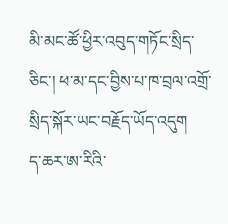མི་མང་ཚོ་ཕྱིར་འབུད་གཏོང་སྲིད་ཅིང་། ཕ་མ་དང་བྱིས་པ་ཁ་བྲལ་འགྲོ་སྲིད་སྐོར་ཡང་བརྗོད་ཡོད་འདུག
ད་ཆར་ཨ་རིའི་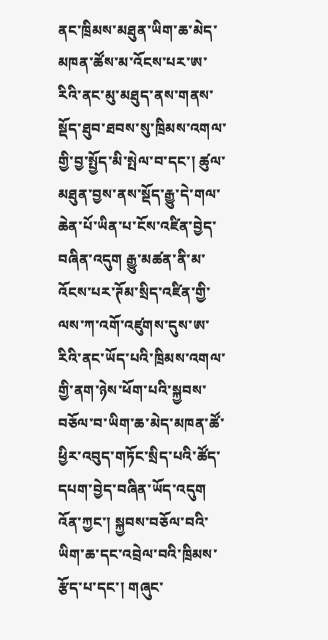ནང་ཁྲིམས་མཐུན་ཡིག་ཆ་མེད་མཁན་ཚོས་མ་འོངས་པར་ཨ་རིའི་ནང་མུ་མཐུད་ནས་གནས་སྡོད་ཐུབ་ཐབས་སུ་ཁྲིམས་འགལ་གྱི་བྱ་སྤྱོད་མི་སྤེལ་བ་དང་། ཚུལ་མཐུན་བྱས་ནས་སྡོད་རྒྱུ་དེ་གལ་ཆེན་པོ་ཡིན་པ་ངོས་འཛིན་བྱེད་བཞིན་འདུག རྒྱུ་མཚན་ནི་མ་འོངས་པར་ཊོམ་སྲིད་འཛིན་གྱི་ལས་ཀ་འགོ་འཛུགས་དུས་ཨ་རིའི་ནང་ཡོད་པའི་ཁྲིམས་འགལ་གྱི་ནག་ཉེས་ཕོག་པའི་སྐྱབས་བཅོལ་བ་ཡིག་ཆ་མེད་མཁན་ཚོ་ཕྱིར་འབུད་གཏོང་སྲིད་པའི་ཚོད་དཔག་བྱེད་བཞིན་ཡོད་འདུག
འོན་ཀྱང་། སྐྱབས་བཅོལ་བའི་ཡིག་ཆ་དང་འབྲེལ་བའི་ཁྲིམས་རྩོད་པ་དང་། གཞུང་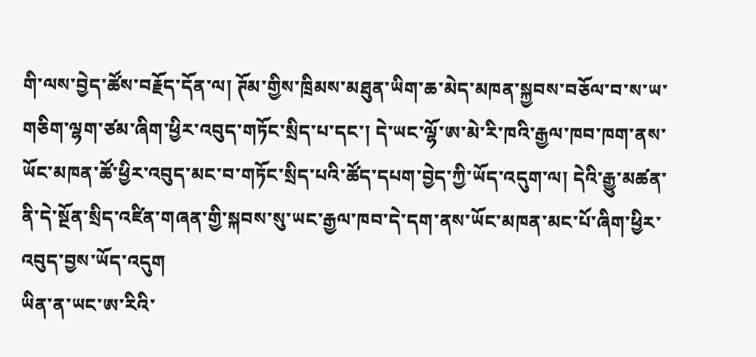གི་ལས་བྱེད་ཚོས་བརྗོད་དོན་ལ། ཊོམ་གྱིས་ཁྲིམས་མཐུན་ཡིག་ཆ་མེད་མཁན་སྐྱབས་བཅོལ་བ་ས་ཡ་གཅིག་ལྷག་ཙམ་ཞིག་ཕྱིར་འབུད་གཏོང་སྲིད་པ་དང་། དེ་ཡང་ལྷོ་ཨ་མེ་རི་ཁའི་རྒྱལ་ཁབ་ཁག་ནས་ཡོང་མཁན་ཚོ་ཕྱིར་འབུད་མང་བ་གཏོང་སྲིད་པའི་ཚོད་དཔག་བྱེད་ཀྱི་ཡོད་འདུག་ལ། དེའི་རྒྱུ་མཚན་ནི་དེ་སྔོན་སྲིད་འཛིན་གཞན་གྱི་སྐབས་སུ་ཡང་རྒྱལ་ཁབ་དེ་དག་ནས་ཡོང་མཁན་མང་པོ་ཞིག་ཕྱིར་འབུད་བྱས་ཡོད་འདུག
ཡིན་ན་ཡང་ཨ་རིའི་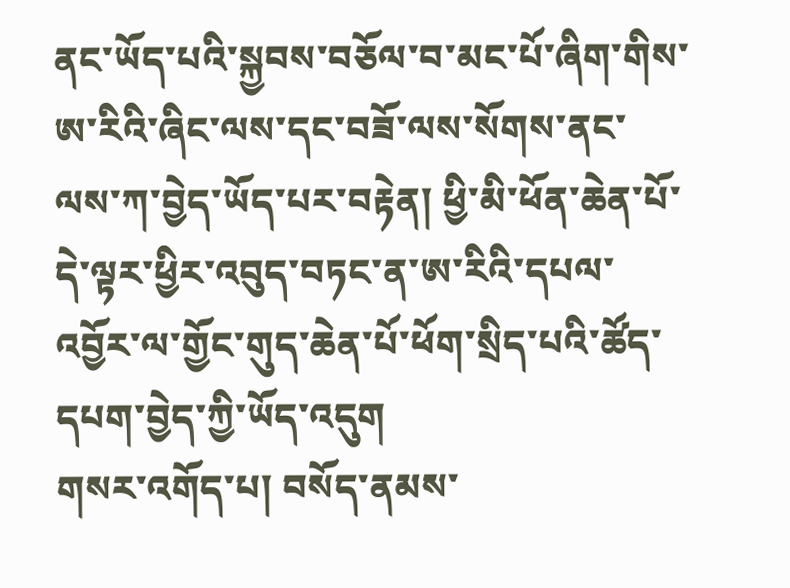ནང་ཡོད་པའི་སྐྱབས་བཅོལ་བ་མང་པོ་ཞིག་གིས་ཨ་རིའི་ཞིང་ལས་དང་བཟོ་ལས་སོགས་ནང་ལས་ཀ་བྱེད་ཡོད་པར་བརྟེན། ཕྱི་མི་ཕོན་ཆེན་པོ་དེ་ལྟར་ཕྱིར་འབུད་བཏང་ན་ཨ་རིའི་དཔལ་འབྱོར་ལ་གྱོང་གུད་ཆེན་པོ་ཕོག་སྲིད་པའི་ཚོད་དཔག་བྱེད་ཀྱི་ཡོད་འདུག
གསར་འགོད་པ། བསོད་ནམས་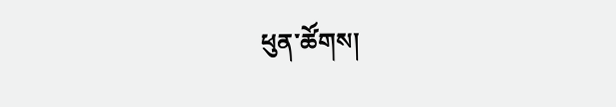ཕུན་ཚོགས།